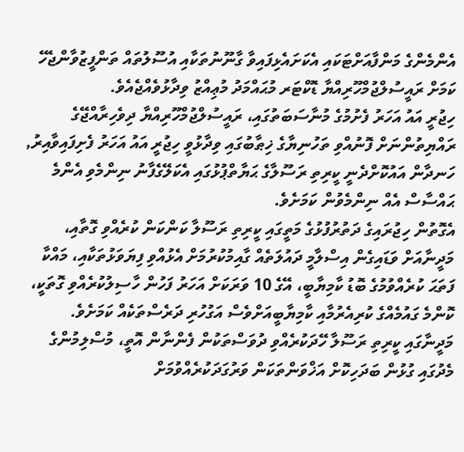އެންމެންގެ މަންފާއަށްޓަކައި އެކަށައެޅިފައިވާ ގާނޫނުތަކާއި އުސޫލުތައް ތަންފީޒުވާންޖެހޭ ކަމަށް ރައީސުލްޖުމްހޫރިއްޔާ ޑޮކްޓަރ މުޙައްމަދު މުޢިއްޒު ވިދާޅުވެއްޖެއެވެ.
ހިޖުރީ އައު އަހަރު ފެށުމުގެ މުނާސަބަތުގައި، ރައީސުލްޖުމްހޫރިއްޔާ ދިވެހިރާއްޖޭގެ ރައްޔިތުންނަށް ފޮނުއްވި ތަހުނިޔާގެ ޚިޠާބުގައި ވިދާޅުވީ ހިޖުރީ އައު އަހަރު ފެށިފައިވާއިރު, ހަނދާން އައުކޮށްދެނީ ކީރިތި ރަސޫލާގެ ޙަޔާތްޕުޅުގައި އެކަލޭގެފާނު ނިންމެވި އެންމެ ޙައްސާސް އެއް ނިންމެވުން ކަމަށެވެ.
އެގޮތުން ހިޖުރައިގެ ދަތުރުފުޅުގެ މަތީގައި ކީރިތި ރަސޫލާ ކަންކަން ކުރެއްވި ގޮތާއި، މަދީނާއަށް ވަޑައިގެން އިސްލާމީ ދައުލަތެއް ގާއިމުކުރުމަށް އެޅުއްވި ފިޔަވަޅުތަކާއި، މައްކާ ފަތަޙަ ކުރެއްވުމުގެ ބޮޑު ކާމިޔާބީ، އޭގެ 10 ވަރަކަށް އަހަރު ފަހުން ހާސިލުކުރެއްވި ގޮތަކީ، ކޮންމެ ގައުމެއްގެ ކުރިއެރުމާއި ކާމިޔާބީއަށްވެސް އަގުހުރި ދަރެސްތަކެއް ކަމަށެވެ.
މަދީނާގައި ކީރިތި ރަސޫލާ ހޭދަކުރެއްވި ދުވަސްތަކުން ފެންނާން އޮތީ، މުސްލިމުންގެ މެދުގައި ގުޅުން ބަދަހިކޮށް އަޚްވަންތަކަން ވަރުގަދަކުރެއްވުމަށް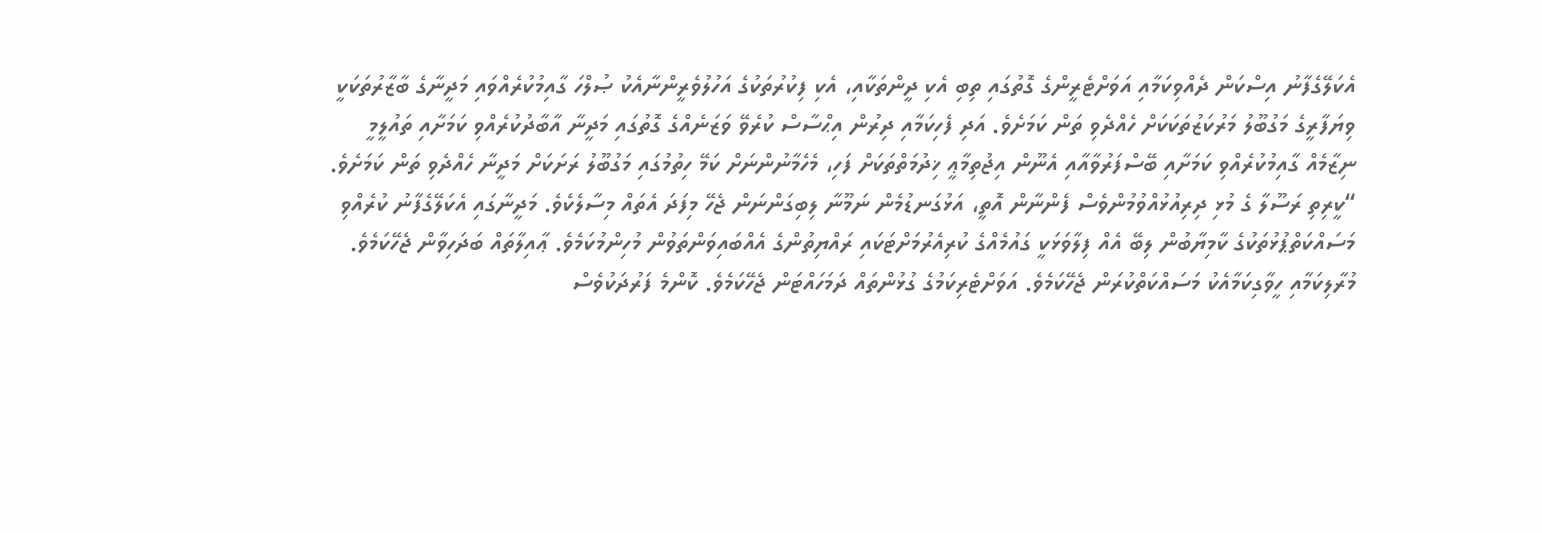އެކަލޭގެފާނު އިސްކަން ދެއްވިކަމާއި އަވަށްޓެރީންގެ ގޮތުގައި ތިބި އެކި ދީންތަކާއި، އެކި ފިކުރުތަކުގެ އަހުލުވެރީންނާއެކު ޞުލްހަ ގާއިމުކުރެއްވައި މަދީނާގެ ބާޒާރުތަކަކީ ވިޔަފާރީގެ މަގުބޫލު މަރުކަޒުތަކަކަށް ހެއްދެވި ތަން ކަމަށެވެ. އަދި ފެހިކަމާއި ދިރުން އިޙްސާސް ކުރެވޭ ވަޒަނެއްގެ ގޮތުގައި މަދީނާ އާބާދުކުރެއްވި ކަމަށާއި ތައުލީމީ ނިޒާމެއް ގާއިމުކުރެއްވި ކަމަށާއި ބޭސްފަރުވާއާއި އެނޫން އިޖުތިމާޢީ ޚިދުމަތްތަކަށް ފަހި، މެހެމާނުންނަށް ކަމޭ ހިތުމުގައި މަގުބޫލު ރަށަކަށް މަދީނާ ހެއްދެވި ތަން ކަމަށެވެ.
“ކީރިތި ރަސޫލާ ގެ މުޅި ދިރިއުޅުއްވުމުންވެސް ފެންނާން އޮތީ، އަޅުގަނޑުމެން ނަމޫނާ ލިބިގަންނަން ޖެހޭ މިފަދަ އެތައް މިސާލެކެވެ. މަދީނާގައި އެކަލޭގެފާނު ކުރެއްވި މަސައްކަތްޕުޅުތަކުގެ ކާމިޔާބުން ލިބޭ އެއް ފިލާވަޅަކީ ގައުމެއްގެ ކުރިއެރުމަށްޓަކައި ރައްޔިތުންގެ އެއްބައިވަންތަވުން މުހިންމުކަމެވެ. ޢާއިލާތައް ބަދަހިވާން ޖެހޭކަމެވެ. މުރާލިކަމާއި ހީވާގިކަމާއެކު މަސައްކަތްކުރަން ޖެހޭކަމެވެ. އަވަށްޓެރިކަމުގެ ގުޅުންތައް ދަމަހައްޓަން ޖެހޭކަމެވެ. ކޮންމެ ފަރުދަކުވެސް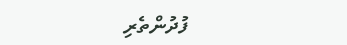ފުދުންތެރި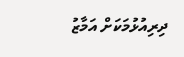ދިރިއުޅުމަކަށް އަމާޒު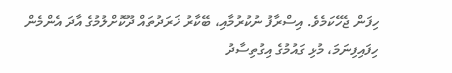ހިފަން ޖެހޭކަމެވެ. އިސްރާފު ނުކުރުމާއި، ބޭކާރު ޚަރަދުތައް ދޫކޮށްލުމުގެ އާދަ އެންމެން ހިފައިފިނަމަ، މުޅި ގައުމުގެ އިގުތިސާދު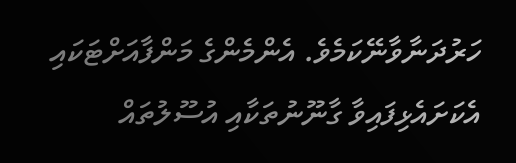ހަރުދަނާވާނޭކަމެވެ. އެންމެންގެ މަންފާއަށްޓަކައި އެކަށައެޅިފައިވާ ގާނޫނުތަކާއި އުސޫލުތައް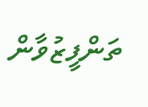ތަންފީޒުވާން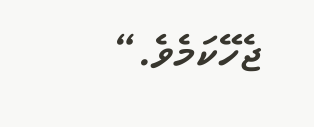ޖެހޭކަމެވެ.“